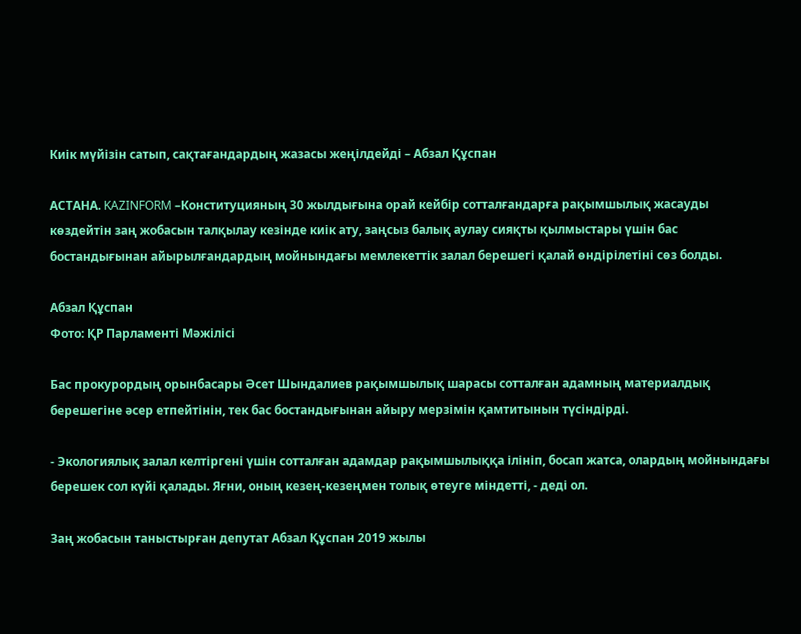Киік мүйізін сатып, сақтағандардың жазасы жеңілдейді – Абзал Құспан

АСТАНА. KAZINFORM –Конституцияның 30 жылдығына орай кейбір сотталғандарға рақымшылық жасауды көздейтін заң жобасын талқылау кезінде киік ату, заңсыз балық аулау сияқты қылмыстары үшін бас бостандығынан айырылғандардың мойнындағы мемлекеттік залал берешегі қалай өндірілетіні сөз болды.

Абзал Құспан
Фото: ҚР Парламенті Мәжілісі

Бас прокурордың орынбасары Әсет Шындалиев рақымшылық шарасы сотталған адамның материалдық берешегіне әсер етпейтінін, тек бас бостандығынан айыру мерзімін қамтитынын түсіндірді.

- Экологиялық залал келтіргені үшін сотталған адамдар рақымшылыққа ілініп, босап жатса, олардың мойнындағы берешек сол күйі қалады. Яғни, оның кезең-кезеңмен толық өтеуге міндетті, - деді ол.

Заң жобасын таныстырған депутат Абзал Құспан 2019 жылы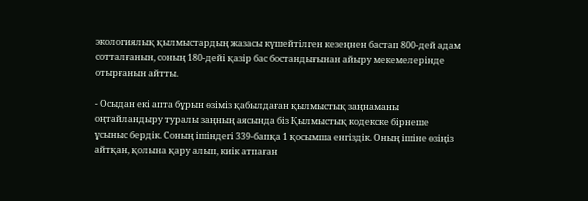экологиялық қылмыстардың жазасы күшейтілген кезеңнен бастап 800-дей адам сотталғанын, соның 180-дейі қазір бас бостандығынан айыру мекемелерінде отырғанын айтты.

- Осыдан екі апта бұрын өзіміз қабылдаған қылмыстық заңнаманы оңтайландыру туралы заңның аясында біз Қылмыстық кодекске бірнеше ұсыныс бердік. Соның ішіндегі 339-бапқа 1 қосымша енгіздік. Оның ішіне өзіңіз айтқан, қолына қару алып, киік атпаған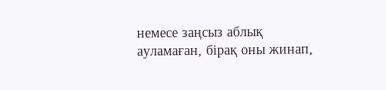немесе заңсыз аблық ауламаған, бірақ оны жинап,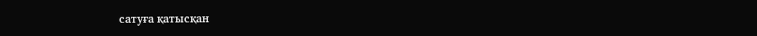сатуға қатысқан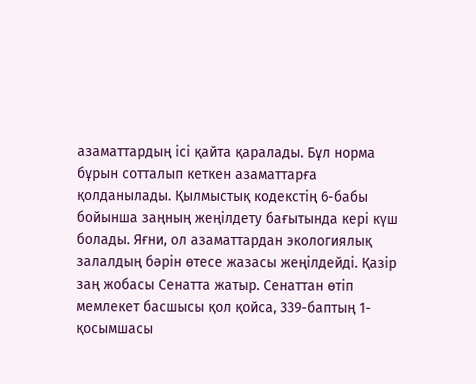азаматтардың ісі қайта қаралады. Бұл норма бұрын сотталып кеткен азаматтарға қолданылады. Қылмыстық кодекстің 6-бабы бойынша заңның жеңілдету бағытында кері күш болады. Яғни, ол азаматтардан экологиялық залалдың бәрін өтесе жазасы жеңілдейді. Қазір заң жобасы Сенатта жатыр. Сенаттан өтіп мемлекет басшысы қол қойса, 339-баптың 1-қосымшасы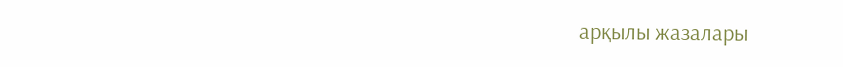арқылы жазалары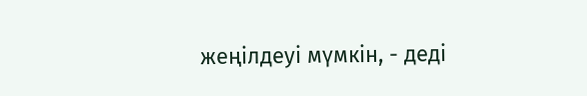жеңілдеуі мүмкін, - деді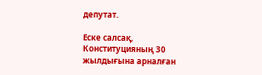депутат.

Еске салсақ, Конституцияның 30 жылдығына арналған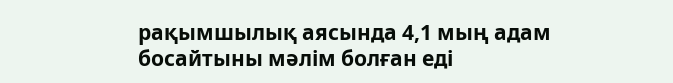рақымшылық аясында 4,1 мың адам босайтыны мәлім болған еді